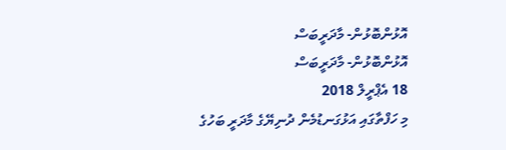އޮޅުންބޮޅުން- މާދަރީބަސް
އޮޅުންބޮޅުން- މާދަރީބަސް
18 އެޕްރީލް 2018
މި ހަފްތާގައި އަޅުގަނޑުމެން ދުނިޔޭގެ މާދަރީ ބަހުގެ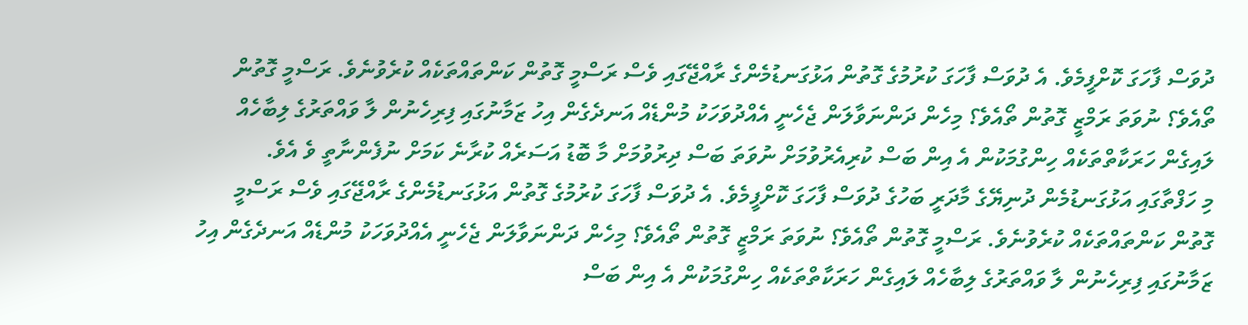ދުވަސް ފާހަގަ ކޮށްފީމެވެ. އެ ދުވަސް ފާހަގަ ކުރުމުގެ ގޮތުން އަޅުގަނޑުމެންގެ ރާއްޖޭގައި ވެސް ރަސްމީ ގޮތުން ކަންތައްތަކެއް ކުރެވުނެވެ. ރަސްމީ ގޮތުން ތޯއެވެ؟ ނުވަތަ ރަމްޒީ ގޮތުން ތޯއެވެ؟ މިހެން ދަންނަވާލަން ޖެހެނީ އެއްދުވަހަކު މުންޑެއް އަނދެގެން އިހު ޒަމާނުގައި ފިރިހެނުން ލާ ވައްތަރުގެ ލިބާހެއް ލައިގެން ހަރަކާތްތަކެއް ހިންގުމަކުން އެ އިން ބަސް ކުރިއެރުވުމަށް ނުވަތަ ބަސް ދިރުވުމަށް މާ ބޮޑު އަސަރެއް ކުރާނެ ކަމަށް ނުފެންނާތީ ވެ އެވެ.
މި ހަފްތާގައި އަޅުގަނޑުމެން ދުނިޔޭގެ މާދަރީ ބަހުގެ ދުވަސް ފާހަގަ ކޮށްފީމެވެ. އެ ދުވަސް ފާހަގަ ކުރުމުގެ ގޮތުން އަޅުގަނޑުމެންގެ ރާއްޖޭގައި ވެސް ރަސްމީ ގޮތުން ކަންތައްތަކެއް ކުރެވުނެވެ. ރަސްމީ ގޮތުން ތޯއެވެ؟ ނުވަތަ ރަމްޒީ ގޮތުން ތޯއެވެ؟ މިހެން ދަންނަވާލަން ޖެހެނީ އެއްދުވަހަކު މުންޑެއް އަނދެގެން އިހު ޒަމާނުގައި ފިރިހެނުން ލާ ވައްތަރުގެ ލިބާހެއް ލައިގެން ހަރަކާތްތަކެއް ހިންގުމަކުން އެ އިން ބަސް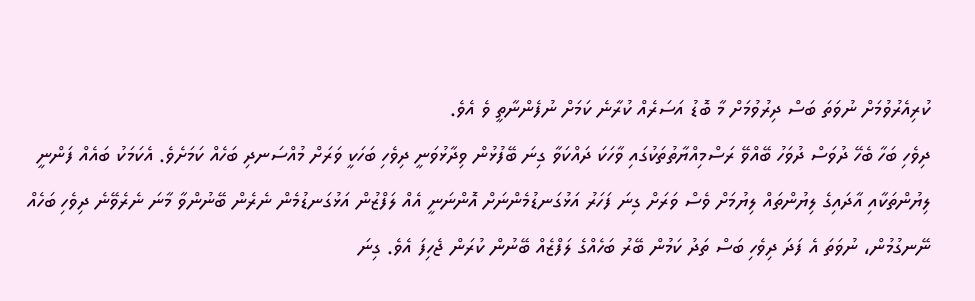ކުރިއެރުވުމަށް ނުވަތަ ބަސް ދިރުވުމަށް މާ ބޮޑު އަސަރެއް ކުރާނެ ކަމަށް ނުފެންނާތީ ވެ އެވެ.
ދިވެހި ބަހާ ބެހޭ ދުވަސް ދުވަހު ބޭއްވޭ ރަސްމިއްޔާތުތަކުގައި ވާހަކަ ދައްކަވާ ގިނަ ބޭފުޅުން ވިދާޅުވަނީ ދިވެހި ބަހަކީ ވަރަށް މުއްސަނދި ބަހެއް ކަމަށެވެ. އެކަމަކު ބައެއް ފަންނީ ލިޔުންތަކާއި އާދައިގެ ލިޔުންތައް ލިޔުމަށް ވެސް ވަރަށް ގިނަ ފަހަރު އަޅުގަނޑުމެންނަށް އޮންނަނީ އެއް ލަފްޒުން އަޅުގަނޑުމެން ނެރެން ބޭނުންވާ މާނަ ނެރެވޭނެ ދިވެހި ބަހެއް ނޭނގުމުން، ނުވަތަ އެ ފަދަ ދިވެހި ބަސް ތަދު ކަމުން ބޭރު ބަހެއްގެ ލަފްޒެއް ބޭނުން ކުރަން ޖެހިފަ އެވެ. ގިނަ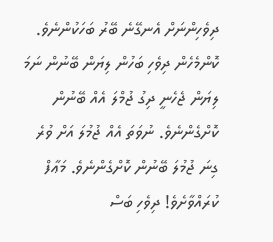ދިވެހިންނަށް އެނގޭނެ ބޭރު ބަހަކުންނެވެ. ކޮންމެހެން ދިވެހި ބަހުން ލިޔަން ބޭނުން ނަމަ ލިޔަން ޖެހެނީ ދިގު ޖުމްލަ އެއް ބޭނުން ކޮށްގެންނެވެ. ނުވަތަ އެއް ޖުމުލަ އަށް ވުރެ ގިނަ ޖުމުލަ ބޭނުން ކޮށްގެންނެވެ. މަޢާފް ކުރައްވާށެވެ! ދިވެހި ބަސް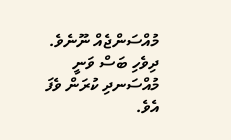މުއްސަންޖެއް ނޫނެވެ. ދިވެހި ބަސް ވަނީ މުއްސަނދި ކުރަން ވެފަ އެވެ.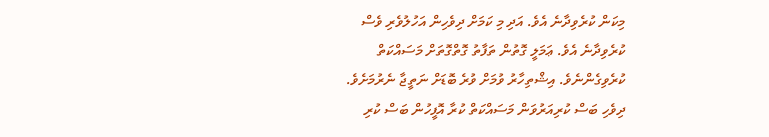މިކަން ކުރެވިދާނެ އެވެ. އަދި މި ކަމަށް ދިވެހިން އަހުލުވެރި ވެސް ކުރެވިދާނެ އެވެ. ޢަމަލީ ގޮތުން ތަފާތު ގޮތްގޮތަށް މަސައްކަތް ކުރެވިގެންނެވެ. އިޝްތިހާރު ވުމަށް ވުރެ ބޮޑަށް ނަތީޖާ ނެރުމަށެވެ.
ދިވެހި ބަސް ކުރިއަރުވަން މަސައްކަތް ކުރާ އޮފީހުން ބަސް ކުރި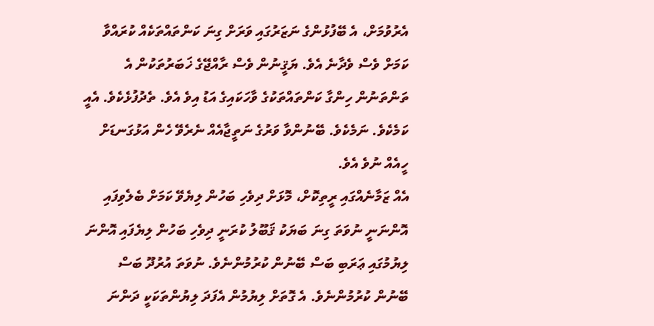އެރުވުމަށް، އެ ބޭފުޅުންގެ ނަޒަރުގައި ވަރަށް ގިނަ ކަންތައްތަކެއް ކުރައްވާ ކަމަށް ވެސް ވެދާނެ އެވެ. ޔަޤީނުން ވެސް ރާއްޖޭގެ ޚަބަރުތަކުން އެ ތަންތަނުން ހިންގާ ކަންތައްތަކުގެ ވާހަކައިގެ އަޑު އިވެ އެވެ. ތެދުފުޅެކެވެ. އެއީ ކަމެކެވެ. ނަމެކެވެ. ބޭނުންވާ ވަރުގެ ނަތީޖާއެއް ނެރެވޭ ހެން އަޅުގަނޑަށް ހީއެއް ނުވެ އެވެ.
އެއް ޒަމާނެއްގައި ރީތިކޮށް، މޮޅަށް ދިވެހި ބަހުން ލިޔެވޭ ކަމަށް ބެލެވިފައި އޮންނަނީ ނުވަތަ ގިނަ ބަޔަކު ޤަބޫލު ކުރަނީ ދިވެހި ބަހުން ލިޔެފައި އޮންނަ ލިޔުމުގައި ޢަރަބި ބަސް ބޭނުން ކުރުމުންނެވެ. ނުވަތަ އުރުދޫ ބަސް ބޭނުން ކުރުމުންނެވެ. އެ ގޮތަށް ލިޔުމުން އެފަދަ ލިޔުންތަކަކީ ދަންނަ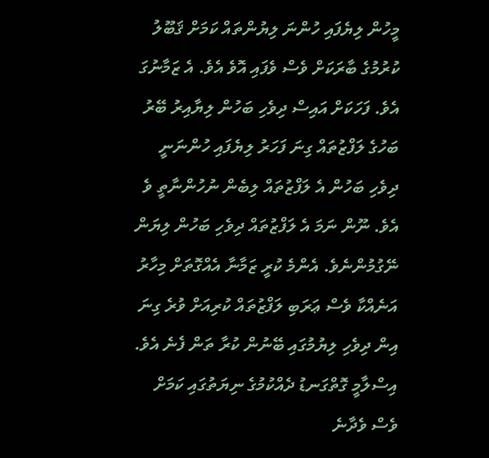މީހުން ލިޔެފައި ހުންނަ ލިޔުންތައް ކަމަށް ޤަބޫލު ކުރުމުގެ ބާރަކަށް ވެސް ވެފައި އޮވެ އެވެ. އެ ޒަމާނުގަ އެވެ. ފަހަކަށް އައިސް ދިވެހި ބަހުން ލިޔާއިރު ބޭރު ބަހުގެ ލަފްޒުތައް ގިނަ ފަހަރު ލިޔެފައި ހުންނަނީ ދިވެހި ބަހުން އެ ލަފްޒުތައް ލިބެން ނުހުންނާތީ ވެ އެވެ. ނޫން ނަމަ އެ ލަފްޒުތައް ދިވެހި ބަހުން ލިޔަން ނޭގުމުންނެވެ. އެންމެ ކުރީ ޒަމާނާ އެއްގޮތަށް މިހާރު އަނެއްކާ ވެސް ޢަރަބި ލަފްޒުތައް ކުރިއަށް ވުރެ ގިނަ އިން ދިވެހި ލިޔުމުގައި ބޭނުން ކުރާ ތަން ފެނެ އެވެ. އިސްލާމީ ގޮތްގަނޑު ދެއްކުމުގެ ނިޔަތުގައި ކަމަށް ވެސް ވެދާނެ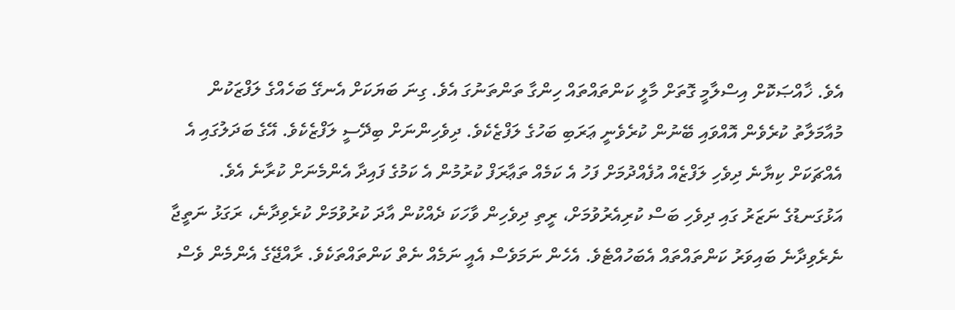އެވެ. ޚާއްޞަކޮށް އިސްލާމީ ގޮތަށް މާލީ ކަންތައްތައް ހިންގާ ތަންތަނުގަ އެވެ. ގިނަ ބަޔަކަށް އެނގޭ ބަހެއްގެ ލަފްޒަކުން މުއާމަލާތު ކުރެވެން އޮއްވައި ބޭނުން ކުރެވެނީ ޢަރަބި ބަހުގެ ލަފްޒެކެވެ. ދިވެހިންނަށް ބިދޭސީ ލަފްޒެކެވެ. އޭގެ ބަދަލުގައި އެ އެއްޗަކަށް ކިޔާނެ ދިވެހި ލަފްޒެއް އުފެއްދުމަށް ފަހު އެ ކަމެއް ތަޢާރަފް ކުރުމުން އެ ކަމުގެ ފައިދާ އެންމެނަށް ކުރާނެ އެވެ.
އަޅުގަނޑުގެ ނަޒަރު ގައި ދިވެހި ބަސް ކުރިއެރުވުމަށް، ރީތި ދިވެހިން ވާހަކަ ދެއްކުން އާދަ ކުރުވުމަށް ކުރެވިދާނެ، ރަގަޅު ނަތީޖާ ނެރެވިދާނެ ބައިވަރު ކަންތައްތައް އެބަހުއްޓެވެ. އެހެން ނަމަވެސް އެއީ ނަމެއް ނެތް ކަންތައްތަކެވެ. ރާއްޖޭގެ އެންމެން ވެސް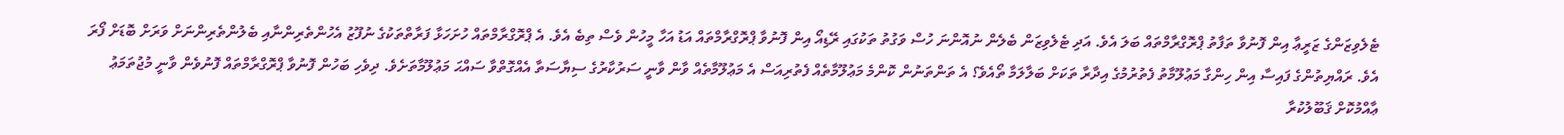ޓެލެވިޒަންގެ ޒަރީޢާ އިން ފޮނުވާ ތަފާތު ޕްރޮގްރާމްތައް ބަލަ އެވެ. އަދި ޓެލެވިޒަން ބެލެން ނުއޮންނަ ހުސް ވަގުތު ތަކުގައި ރޭޑިއޯ އިން ފޮނުވާ ޕްރޮގްރާމްތައް އަޑު އަހާ މީހުން ވެސް ތިބެ އެވެ. އެ ޕްރޮގްރާމްތައް ހުށަހަޅާ ފަރާތްތަކުގެ ނުފޫޒު އެހުންތެރިންނާއި ބެލުންތެރިންނަށް ވަރަށް ބޮޑަށް ފޯރަ އެވެ. ރައްޔިތުންގެ ފައިސާ އިން ހިންގާ މަޢުލޫމާތު ފެތުރުމުގެ އިދާރާ ތަކަށް ބަލާލަމާ ތޯއެވެ؟ އެ ތަންތަނުން ކޮންމެ މަޢުލޫމާތެއް ފެތުރިއަސް އެ މަޢުލޫމާތެއް ވާން ވާނީ ސަރުކާރުގެ ސިޔާސަތާ އެއްގޮތްވާ ސައްޙަ މަޢުލޫމާތަށެވެ. ދިވެހި ބަހުން ފޮނުވާ ޕްރޮގްރާމްތައް ފޮނުވެން ވާނީ މުޖުތަމަޢު ޢާއްމުކޮށް ޤަބޫލުކުރާ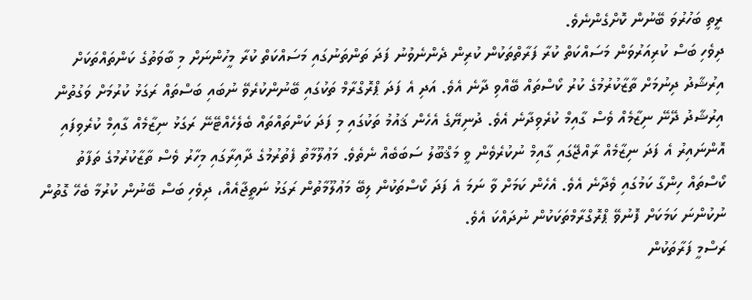ރީތި ބަހުރުވަ ބޭނުން ކޮށްގެންނެވެ.
ދިވެހި ބަސް ކުރިއަރުވަން މަސައްކަތް ކުރާ ފަރާތްތަކުން ކުރިން ދެންނެވުނު ފަދަ ތަންތަނުގައި މަސައްކަތް ކުރާ މީހުންނަށް މި ބާވަތުގެ ކަންތައްތަކަށް އިރުޝާދު ދިނުމަށް ތާޒާކުރުމުގެ ކުރު ކޯސްތައް ބޭއްވި ދާނެ އެވެ. އަދި އެ ފަދަ ޕްރޮގްރާމް ތަކުގައި ބޭނުންކުރެވޭ ނުބައި ބަސްތައް ރަގަޅު ކުރުމަށް ވަގުތުން އިރުޝާދު ދޭނޭ ނިޒާމެއް ވެސް ގާއިމް ކުރެވިދާނެ އެވެ. ދުނިޔޭގެ އެހެން ޤައުމު ތަކުގައި މި ފަދަ ކަންތައްތައް ބެލެހެއްޓޭނޭ ރަގަޅު ނިޒާމެއް ގާއިމް ކުރެވިފައި އޮންނައިރު އެ ފަދަ ނިޒާމެއް ރާއްޖޭގައި ގާއިމް ނުކުރެވެން ވީ މަޤްބޫލު ސަބަބެއް ނެތެވެ. މަޢުލޫމާތު ފެތުރުމުގެ ދާއިރާގައި މިހާރު ވެސް ތާޒާކުރުމުގެ ތަފާތު ކޯސްތައް ހިންގާ ކަމުގައި ވެދާނެ އެވެ. އެހެން ކަމަށް ވާ ނަމަ އެ ފަދަ ކޯސްތަކުން ލިބޭ މަޢުލޫމާތުން ރަގަޅު ނަތީޖާއެއް، ދިވެހި ބަސް ބޭނުން ކުރުމާ ބެހޭ ގޮތުން ނުކުންނަ ކަމަކަށް ފޮނުވޭ ޕްރޮގްރާމްތަކަކުން ނުދައްކަ އެވެ.
ރަސްމީ ފަރާތަކުން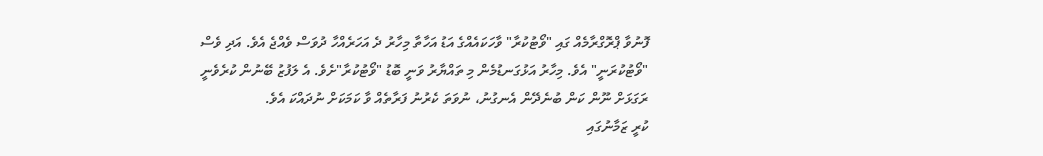ފޮނުވާ ޕްރޮގްރާމެއް ގައި "ވޯޓުކުރާ" ވާހަކައެއްގެ އަޑު އަހާތާ މިހާރު ދެ އަހަރެއްހާ ދުވަސް ވެއްޖެ އެވެ. އަދި ވެސް "ވޯޓުކުރަނީ" އެވެ. މިހާރު އަޅުގަނޑުމެން މި ތައްޔާރު ވަނީ ބޮޑު "ވޯޓުކުރާ"ށެވެ. އެ ލަފުޒު ބޭނުން ކުރެވެނީ ރަގަޅަށް ނޫން ކަން ބުނެދޭން އެނގުނު، ނުވަތަ ކެރުނު ފަރާތެއް ވާ ކަމަކަށް ނުދައްކަ އެވެ.
ކުރީ ޒަމާނުގައި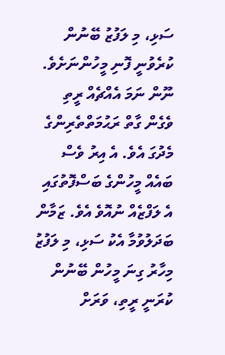ސަޅި، މި ލަފުޒު ބޭނުން ކުރެވުނީ ފޮނި މީހުންނަށެވެ. ނޫން ނަމަ އެއްޗެއް ރީތި ވެގެން ގާތް ރަޙުމަތްތެރިންގެ މެދުގަ އެވެ. އެ އިރު ވެސް ބައެއް މީހުންގެ ބަސްފޮތުގައި އެ ލަފްޒެއް ނުއޮވެ އެވެ. ޒަމާން ބަދަލުވުމާ އެކު ސަޅި، މި ލަފުޒު މިހާރު ގިނަ މީހުން ބޭނުން ކުރަނީ ރީތި، ވަރަށް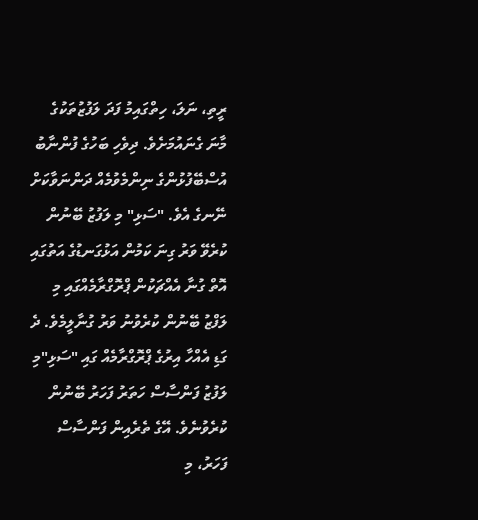ރީތި، ނަލަ، ހިތްގައިމު ފަދަ ލަފުޒުތަކުގެ މާނަ ގެނައުމަށެވެ. ދިވެހި ބަހުގެ ފުންނާބު އުސްބޭފުޅުންގެ ނިންމެވުމެއް ދަންނަވާކަށް ނޭނގެ އެވެ. "ސަޅި" މި ލަފުޒު ބޭނުން ކުރެވޭ ވަރު ގިނަ ކަމުން އަޅުގަނޑުގެ އަތުގައި އޮތް ގުނާ އެއްޗަކުން ޕްރޮގްރާމެއްގައި މި ލަފްޒު ބޭނުން ކުރެވުނު ވަރު ގުނާލީމެވެ. ދެ ގަޑި އެއްހާ އިރުގެ ޕްރޮގްރާމެއް ގައި "ސަޅި"މި ލަފުޒު ފަންސާސް ހަތަރު ފަހަރު ބޭނުން ކުރެވުނެވެ. އޭގެ ތެރެއިން ފަންސާސް ފަހަރު، މި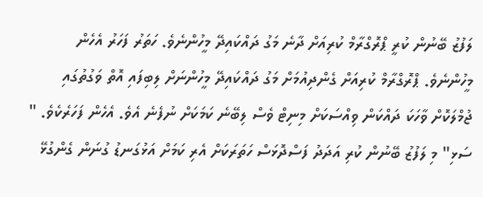ލަފުޒު ބޭނުން ކުރީ ޕްރޮގްރާމް ކުރިއަށް ދާނެ މަގު ދައްކައިދޭ މީހުންނެވެ. ހަތަރު ފަހަރު އެހެން މީހުންނެވެ. ޕްރޮގްރާމް ކުރިއަށް ގެންދިއުމަށް މަގު ދައްކައިދޭ މީހުންނަށް ލިބިފައި އޮތް ވަގުތުގައި ޖުމްލަކޮށް ވާހަކަ ދައްކަން ވިއްސަކަށް މިނިޓް ވެސް ލިބޭނެ ކަމަކަށް ނުފެނެ އެވެ. އެހެން ފަހަރެކެވެ. " ސަޅި" މި ލަފުޒު ބޭނުން ކުރި އަދަދު ފަސްދޮޅަސް ހަތަރަކަށް އެރި ކަމަށް އަޅުގަނޑު ގުނަން ގެންގުޅޭ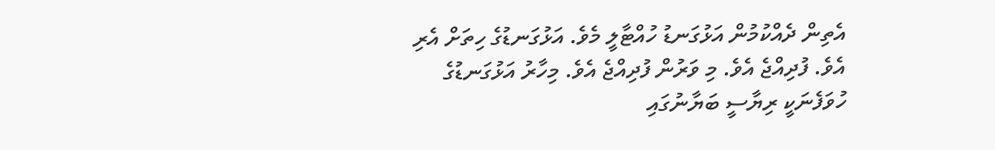އެތިން ދެއްކުމުން އަޅުގަނޑު ހުއްޓާލީ މެވެ. އަޅުގަނޑުގެ ހިތަށް އެރި އެވެ. ފުދިއްޖެ އެވެ. މި ވަރުން ފުދިއްޖެ އެވެ. މިހާރު އަޅުގަނޑުގެ ހުވަފެނަކީ ރިޔާސީ ބަޔާނުގައި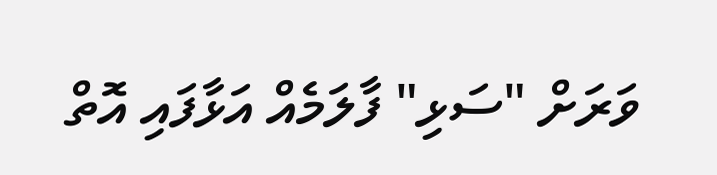ވަރަށް "ސަޅި" ފާލަމެއް އަޅާފައި އޮތް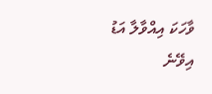ވާހަކަ އިއްވާލާ އަޑު އިވޭނެ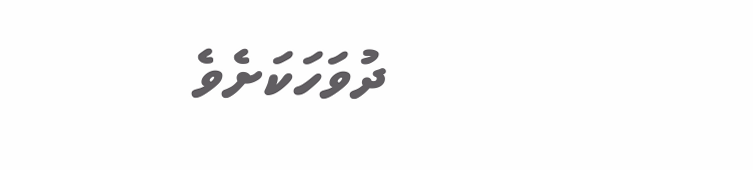ދުވަހަކަށެވެ